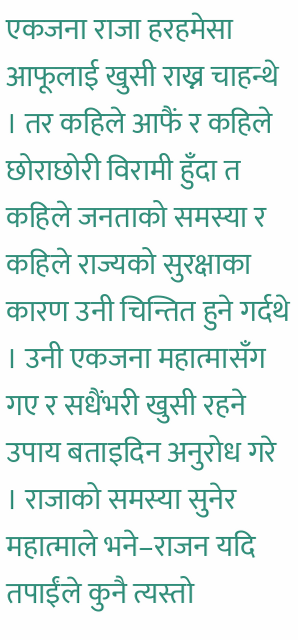एकजना राजा हरहमेसा आफूलाई खुसी राख्न चाहन्थे । तर कहिले आफैं र कहिले छोराछोरी विरामी हुँदा त कहिले जनताको समस्या र कहिले राज्यको सुरक्षाका कारण उनी चिन्तित हुने गर्दथे । उनी एकजना महात्मासँग गए र सधैंभरी खुसी रहने उपाय बताइदिन अनुरोध गरे । राजाको समस्या सुनेर महात्माले भने–राजन यदि तपाईंले कुनै त्यस्तो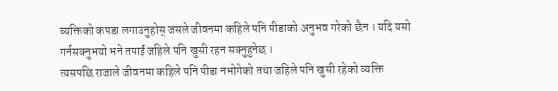व्यक्तिको कपडा लगाउनुहोस् जसले जीवनमा कहिले पनि पीडाको अनुभव गरेको छैन । यदि यसो गर्नसक्नुभयो भने तपाईं जहिले पनि खुसी रहन सक्नुहुनेछ ।
त्यसपछि राजाले जीवनमा कहिले पनि पीडा नभोगेको तथा जहिले पनि खुसी रहेको व्यक्ति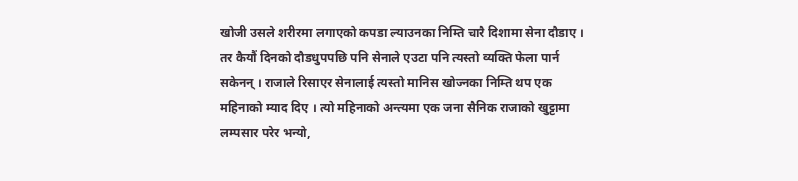खोजी उसले शरीरमा लगाएको कपडा ल्याउनका निम्ति चारै दिशामा सेना दौडाए । तर कैयौं दिनको दौडधुपपछि पनि सेनाले एउटा पनि त्यस्तो व्यक्ति फेला पार्न सकेनन् । राजाले रिसाएर सेनालाई त्यस्तो मानिस खोज्नका निम्ति थप एक महिनाको म्याद दिए । त्यो महिनाको अन्त्यमा एक जना सैनिक राजाको खुट्टामा लम्पसार परेर भन्यो,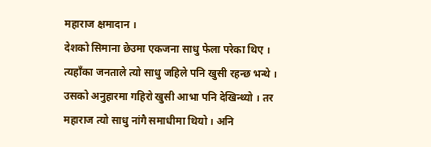महाराज क्षमादान ।
देशको सिमाना छेउमा एकजना साधु फेला परेका थिए । त्यहाँका जनताले त्यो साधु जहिले पनि खुसी रहन्छ भन्थे । उसको अनुहारमा गहिरो खुसी आभा पनि देखिन्थ्यो । तर महाराज त्यो साधु नांगै समाधीमा थियो । अनि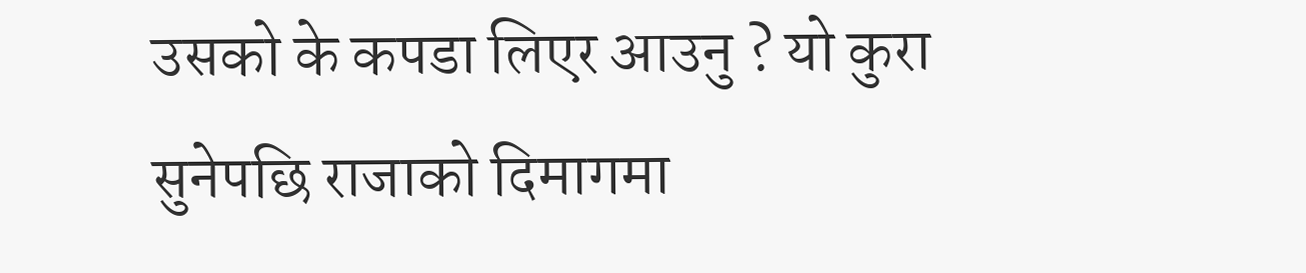उसको के कपडा लिएर आउनु ? यो कुरा सुनेपछि राजाको दिमागमा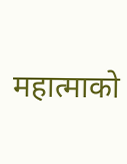महात्माको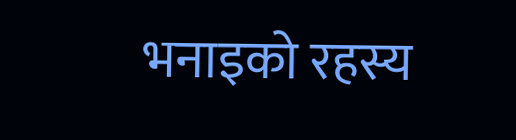भनाइको रहस्य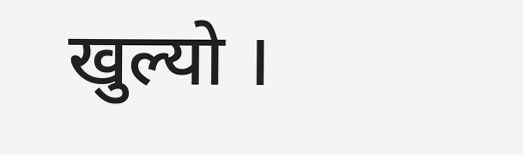खुल्यो ।